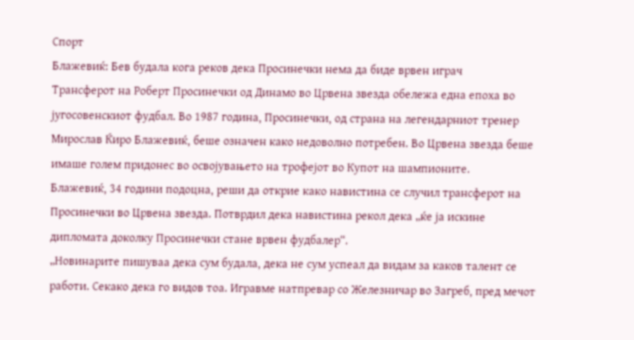Спорт
Блажевиќ: Бев будала кога реков дека Просинечки нема да биде врвен играч
Трансферот на Роберт Просинечки од Динамо во Црвена звезда обележа една епоха во југосовенскиот фудбал. Во 1987 година, Просинечки, од страна на легендарниот тренер Мирослав Ќиро Блажевиќ, беше означен како недоволно потребен. Во Црвена звезда беше имаше голем придонес во освојувањето на трофејот во Купот на шампионите.
Блажевиќ, 34 години подоцна, реши да открие како навистина се случил трансферот на Просинечки во Црвена звезда. Потврдил дека навистина рекол дека „ќе ја искине дипломата доколку Просинечки стане врвен фудбалер“.
„Новинарите пишуваа дека сум будала, дека не сум успеал да видам за каков талент се работи. Секако дека го видов тоа. Игравме натпревар со Железничар во Загреб, пред мечот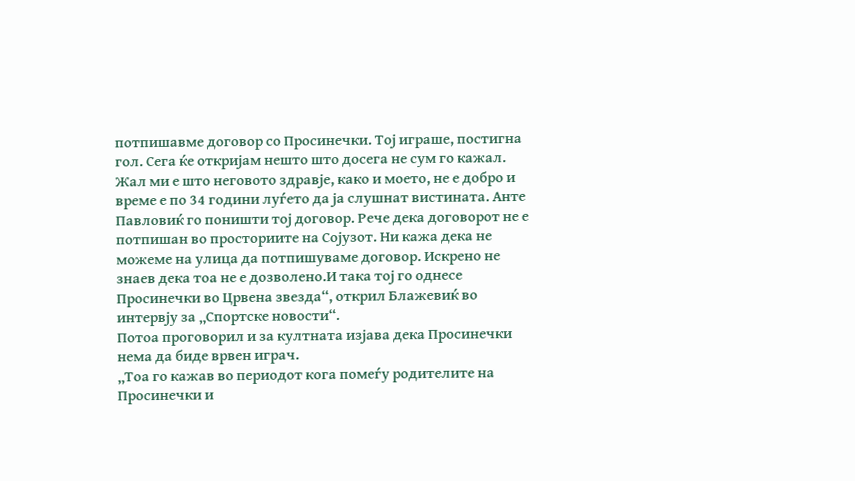потпишавме договор со Просинечки. Тој играше, постигна гол. Сега ќе откријам нешто што досега не сум го кажал. Жал ми е што неговото здравје, како и моето, не е добро и време е по 34 години луѓето да ја слушнат вистината. Анте Павловиќ го поништи тој договор. Рече дека договорот не е потпишан во просториите на Сојузот. Ни кажа дека не можеме на улица да потпишуваме договор. Искрено не знаев дека тоа не е дозволено.И така тој го однесе Просинечки во Црвена звезда“, открил Блажевиќ во интервју за „Спортске новости“.
Потоа проговорил и за култната изјава дека Просинечки нема да биде врвен играч.
„Тоа го кажав во периодот кога помеѓу родителите на Просинечки и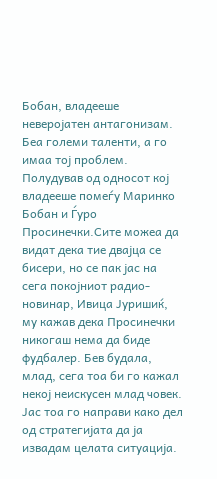Бобан, владееше неверојатен антагонизам. Беа големи таленти, а го имаа тој проблем. Полудував од односот кој владееше помеѓу Маринко Бобан и Ѓуро Просинечки.Сите можеа да видат дека тие двајца се бисери, но се пак јас на сега покојниот радио-новинар, Ивица Јуришиќ, му кажав дека Просинечки никогаш нема да биде фудбалер. Бев будала, млад, сега тоа би го кажал некој неискусен млад човек. Јас тоа го направи како дел од стратегијата да ја извадам целата ситуација.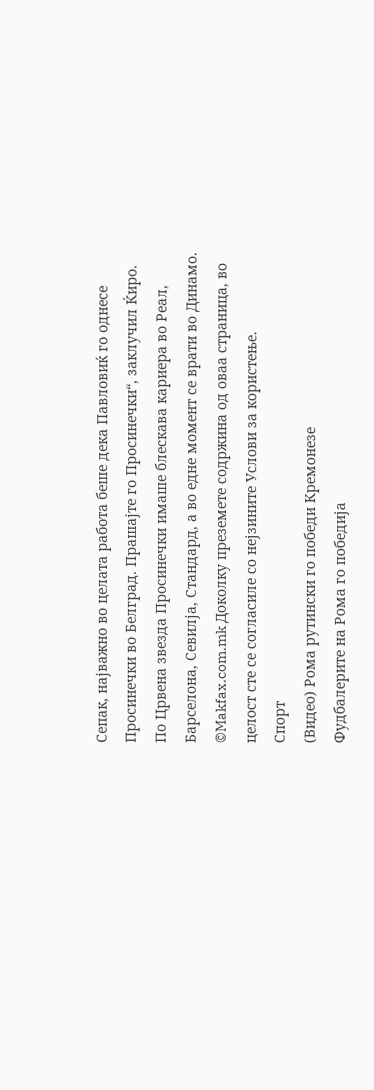Сепак, најважно во целата работа беше дека Павловиќ го однесе Просинечки во Белград. Прашајте го Просинечки“, заклучил Ќиро.
По Црвена звезда Просинечки имаше блескава кариера во Реал, Барселона, Севилја, Стандард, а во едне момент се врати во Динамо.
©Makfax.com.mk Доколку преземете содржина од оваа страница, во целост сте се согласиле со нејзините Услови за користење.
Спорт
(Видео) Рома рутински го победи Кремонезе
Фудбалерите на Рома го победија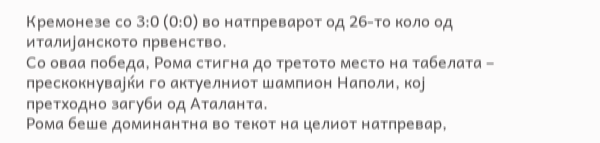Кремонезе со 3:0 (0:0) во натпреварот од 26-то коло од италијанското првенство.
Со оваа победа, Рома стигна до третото место на табелата – прескокнувајќи го актуелниот шампион Наполи, кој претходно загуби од Аталанта.
Рома беше доминантна во текот на целиот натпревар,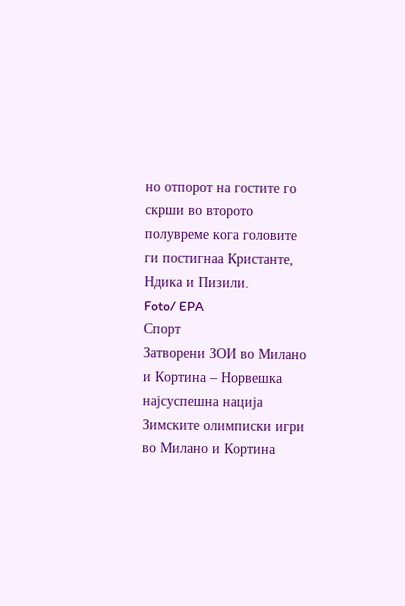но отпорот на гостите го скрши во второто полувреме кога головите ги постигнаа Кристанте, Ндика и Пизили.
Foto/ EPA
Спорт
Затворени ЗОИ во Милано и Кортина – Норвешка најсуспешна нација
Зимските олимписки игри во Милано и Кортина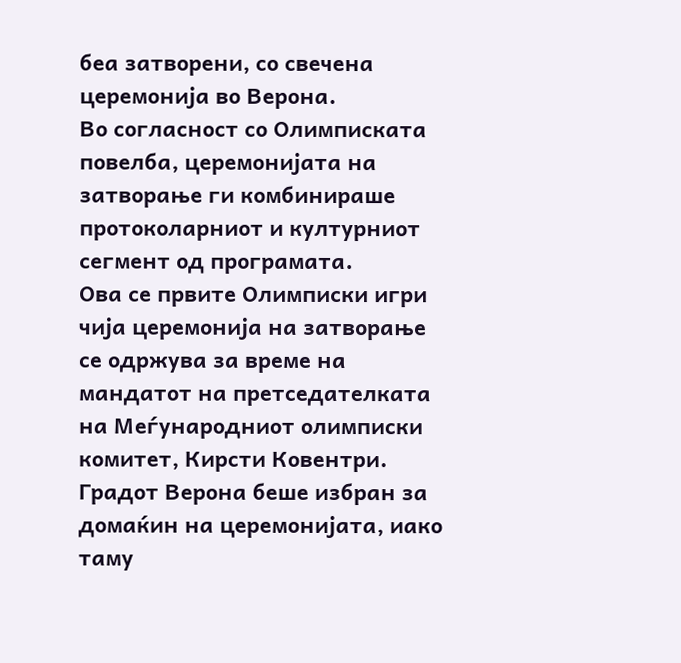беа затворени, со свечена церемонија во Верона.
Во согласност со Олимписката повелба, церемонијата на затворање ги комбинираше протоколарниот и културниот сегмент од програмата.
Ова се првите Олимписки игри чија церемонија на затворање се одржува за време на мандатот на претседателката на Меѓународниот олимписки комитет, Кирсти Ковентри.
Градот Верона беше избран за домаќин на церемонијата, иако таму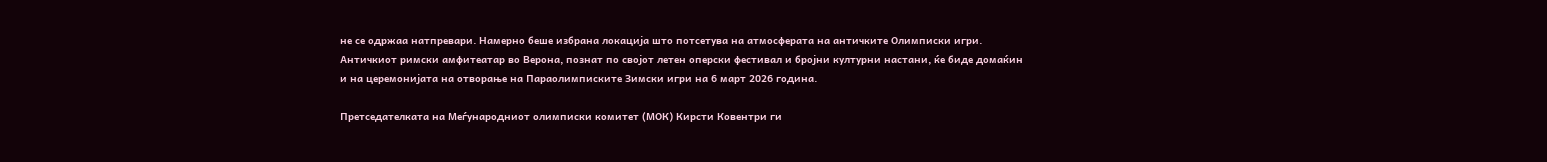не се одржаа натпревари. Намерно беше избрана локација што потсетува на атмосферата на античките Олимписки игри.
Античкиот римски амфитеатар во Верона, познат по својот летен оперски фестивал и бројни културни настани, ќе биде домаќин и на церемонијата на отворање на Параолимписките Зимски игри на 6 март 2026 година.

Претседателката на Меѓународниот олимписки комитет (МОК) Кирсти Ковентри ги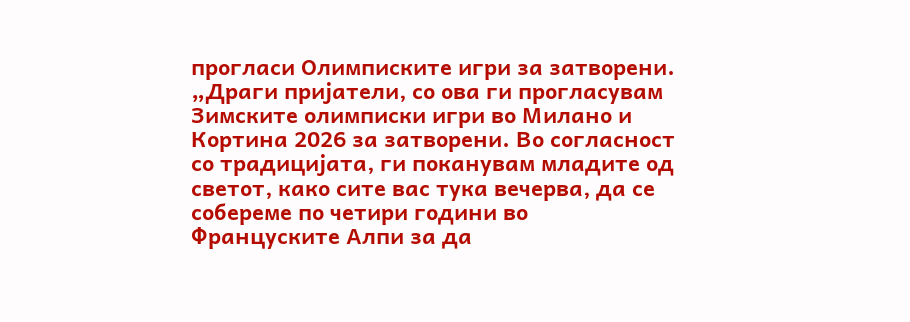прогласи Олимписките игри за затворени.
„Драги пријатели, со ова ги прогласувам Зимските олимписки игри во Милано и Кортина 2026 за затворени. Во согласност со традицијата, ги поканувам младите од светот, како сите вас тука вечерва, да се собереме по четири години во Француските Алпи за да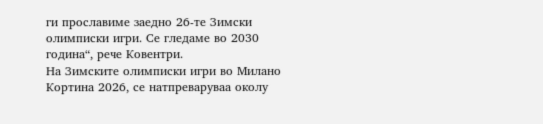ги прославиме заедно 26-те Зимски олимписки игри. Се гледаме во 2030 година“, рече Ковентри.
На Зимските олимписки игри во Милано Кортина 2026, се натпреваруваа околу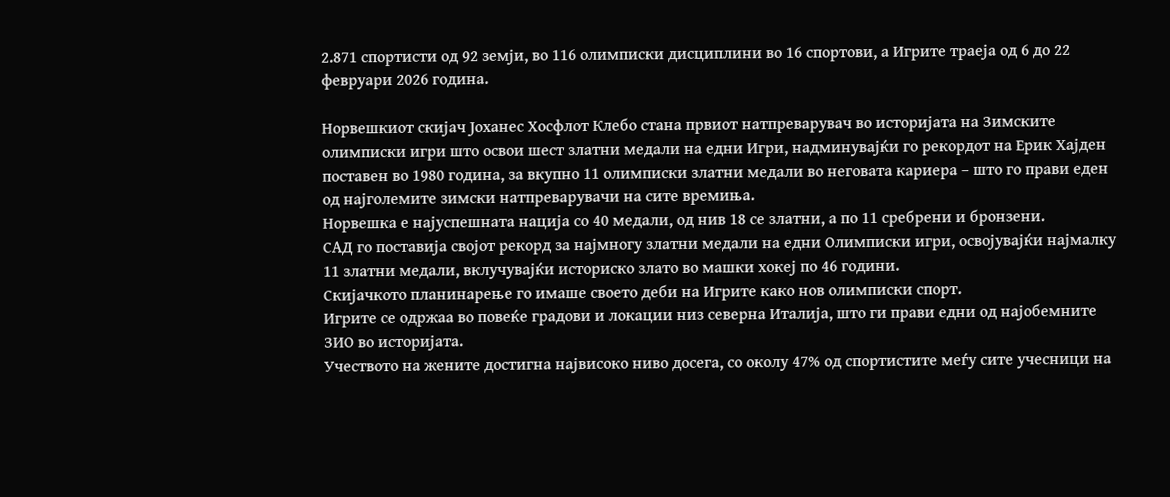2.871 спортисти од 92 земји, во 116 олимписки дисциплини во 16 спортови, а Игрите траеја од 6 до 22 февруари 2026 година.

Норвешкиот скијач Јоханес Хосфлот Клебо стана првиот натпреварувач во историјата на Зимските олимписки игри што освои шест златни медали на едни Игри, надминувајќи го рекордот на Ерик Хајден поставен во 1980 година, за вкупно 11 олимписки златни медали во неговата кариера – што го прави еден од најголемите зимски натпреварувачи на сите времиња.
Норвешка е најуспешната нација со 40 медали, од нив 18 се златни, а по 11 сребрени и бронзени.
САД го поставија својот рекорд за најмногу златни медали на едни Олимписки игри, освојувајќи најмалку 11 златни медали, вклучувајќи историско злато во машки хокеј по 46 години.
Скијачкото планинарење го имаше своето деби на Игрите како нов олимписки спорт.
Игрите се одржаа во повеќе градови и локации низ северна Италија, што ги прави едни од најобемните ЗИО во историјата.
Учеството на жените достигна највисоко ниво досега, со околу 47% од спортистите меѓу сите учесници на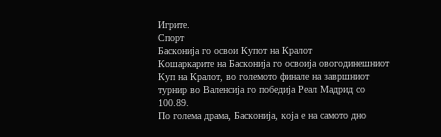Игрите.
Спорт
Басконија го освои Купот на Кралот
Кошаркарите на Басконија го освоија овогодинешниот Куп на Кралот, во големото финале на завршниот турнир во Валенсија го победија Реал Мадрид со 100.89.
По голема драма, Басконија, која е на самото дно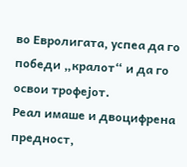во Евролигата, успеа да го победи „кралот“ и да го освои трофејот.
Реал имаше и двоцифрена предност,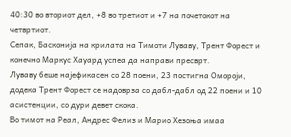40:30 во вториот дел, +8 во третиот и +7 на почетокот на четвртиот.
Сепак, Басконија на крилата на Тимоти Луваву, Трент Форест и конечно Маркус Хауард успеа да направи пресврт.
Луваву беше најефикасен со 28 поени, 23 постигна Омороји, додека Трент Форест се надоврза со дабл-дабл од 22 поени и 10 асистенции, со дури девет скока.
Во тимот на Реал, Андрес Фелиз и Марио Хезоња имаа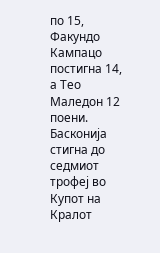по 15, Факундо Кампацо постигна 14, а Тео Маледон 12 поени.
Басконија стигна до седмиот трофеј во Купот на Кралот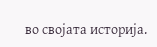во својата историја.